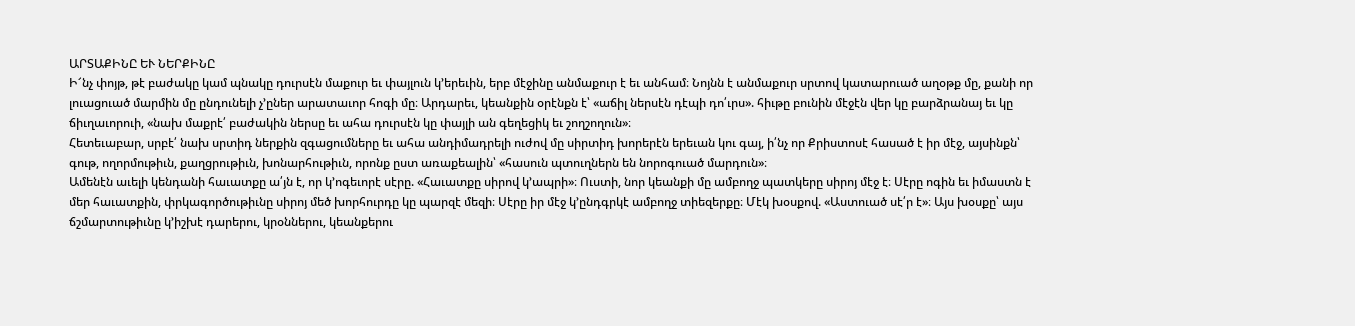ԱՐՏԱՔԻՆԸ ԵՒ ՆԵՐՔԻՆԸ
Ի՜նչ փոյթ, թէ բաժակը կամ պնակը դուրսէն մաքուր եւ փայլուն կ՚երեւին, երբ մէջինը անմաքուր է եւ անհամ։ Նոյնն է անմաքուր սրտով կատարուած աղօթք մը, քանի որ լուացուած մարմին մը ընդունելի չ՚ըներ արատաւոր հոգի մը։ Արդարեւ, կեանքին օրէնքն է՝ «աճիլ ներսէն դէպի դո՛ւրս». հիւթը բունին մէջէն վեր կը բարձրանայ եւ կը ճիւղաւորուի, «նախ մաքրէ՛ բաժակին ներսը եւ ահա դուրսէն կը փայլի ան գեղեցիկ եւ շողշողուն»։
Հետեւաբար, սրբէ՛ նախ սրտիդ ներքին զգացումները եւ ահա անդիմադրելի ուժով մը սիրտիդ խորերէն երեւան կու գայ, ի՛նչ որ Քրիստոսէ հասած է իր մէջ, այսինքն՝ գութ, ողորմութիւն, քաղցրութիւն, խոնարհութիւն, որոնք ըստ առաքեալին՝ «հասուն պտուղներն են նորոգուած մարդուն»։
Ամենէն աւելի կենդանի հաւատքը ա՛յն է, որ կ՚ոգեւորէ սէրը. «Հաւատքը սիրով կ՚ապրի»։ Ուստի, նոր կեանքի մը ամբողջ պատկերը սիրոյ մէջ է։ Սէրը ոգին եւ իմաստն է մեր հաւատքին, փրկագործութիւնը սիրոյ մեծ խորհուրդը կը պարզէ մեզի։ Սէրը իր մէջ կ՚ընդգրկէ ամբողջ տիեզերքը։ Մէկ խօսքով. «Աստուած սէ՛ր է»։ Այս խօսքը՝ այս ճշմարտութիւնը կ՚իշխէ դարերու, կրօններու, կեանքերու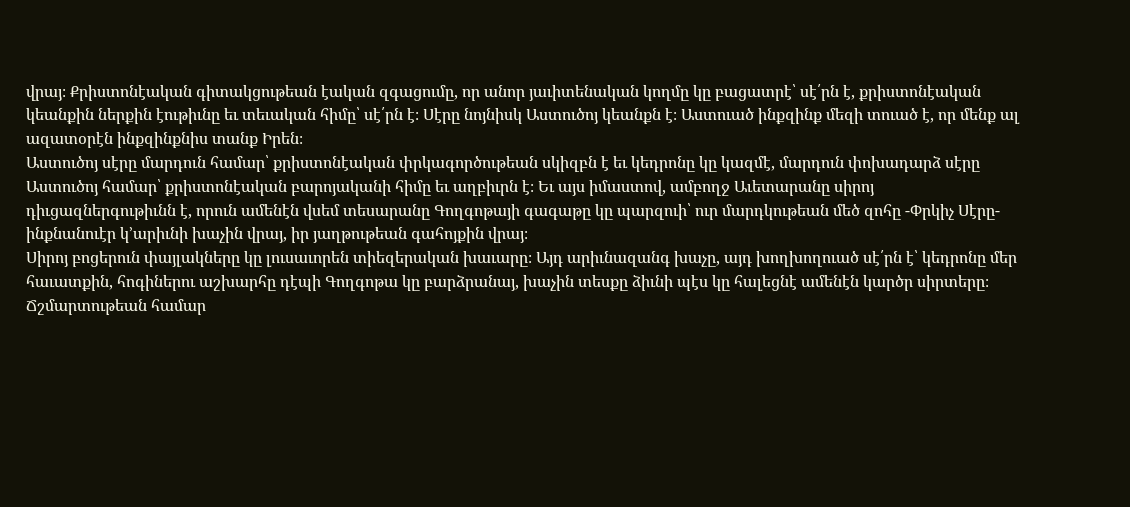վրայ։ Քրիստոնէական գիտակցութեան էական զգացումը, որ անոր յաւիտենական կողմը կը բացատրէ՝ սէ՛րն է, քրիստոնէական կեանքին ներքին էութիւնը եւ տեւական հիմը՝ սէ՛րն է։ Սէրը նոյնիսկ Աստուծոյ կեանքն է։ Աստուած ինքզինք մեզի տուած է, որ մենք ալ ազատօրէն ինքզինքնիս տանք Իրեն։
Աստուծոյ սէրը մարդուն համար՝ քրիստոնէական փրկագործութեան սկիզբն է եւ կեդրոնը կը կազմէ, մարդուն փոխադարձ սէրը Աստուծոյ համար՝ քրիստոնէական բարոյականի հիմը եւ աղբիւրն է։ Եւ այս իմաստով, ամբողջ Աւետարանը սիրոյ դիւցազներգութիւնն է, որուն ամենէն վսեմ տեսարանը Գողգոթայի գագաթը կը պարզուի՝ ուր մարդկութեան մեծ զոհը -Փրկիչ Սէրը- ինքնանուէր կ՚արիւնի խաչին վրայ, իր յաղթութեան գահոյքին վրայ։
Սիրոյ բոցերուն փայլակները կը լուսաւորեն տիեզերական խաւարը։ Այդ արիւնազանգ խաչը, այդ խողխողուած սէ՛րն է՝ կեդրոնը մեր հաւատքին, հոգիներու աշխարհը դէպի Գողգոթա կը բարձրանայ, խաչին տեսքը ձիւնի պէս կը հալեցնէ ամենէն կարծր սիրտերը։ Ճշմարտութեան համար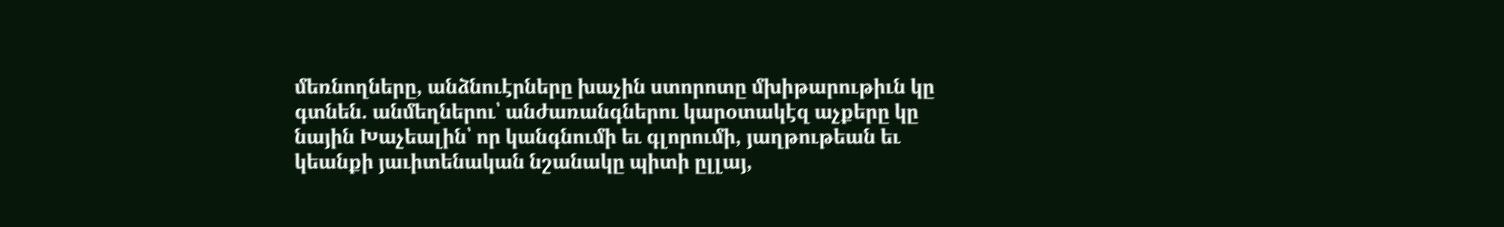մեռնողները, անձնուէրները խաչին ստորոտը մխիթարութիւն կը գտնեն. անմեղներու՝ անժառանգներու կարօտակէզ աչքերը կը նային Խաչեալին՝ որ կանգնումի եւ գլորումի, յաղթութեան եւ կեանքի յաւիտենական նշանակը պիտի ըլլայ,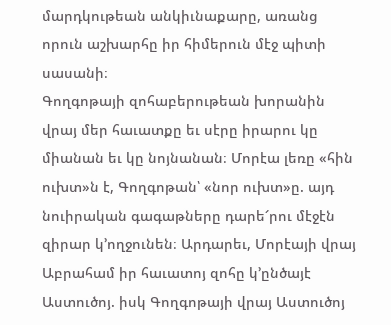մարդկութեան անկիւնաքարը, առանց որուն աշխարհը իր հիմերուն մէջ պիտի սասանի։
Գողգոթայի զոհաբերութեան խորանին վրայ մեր հաւատքը եւ սէրը իրարու կը միանան եւ կը նոյնանան։ Մորէա լեռը «հին ուխտ»ն է, Գողգոթան՝ «նոր ուխտ»ը. այդ նուիրական գագաթները դարե՜րու մէջէն զիրար կ՚ողջունեն։ Արդարեւ, Մորէայի վրայ Աբրահամ իր հաւատոյ զոհը կ՚ընծայէ Աստուծոյ. իսկ Գողգոթայի վրայ Աստուծոյ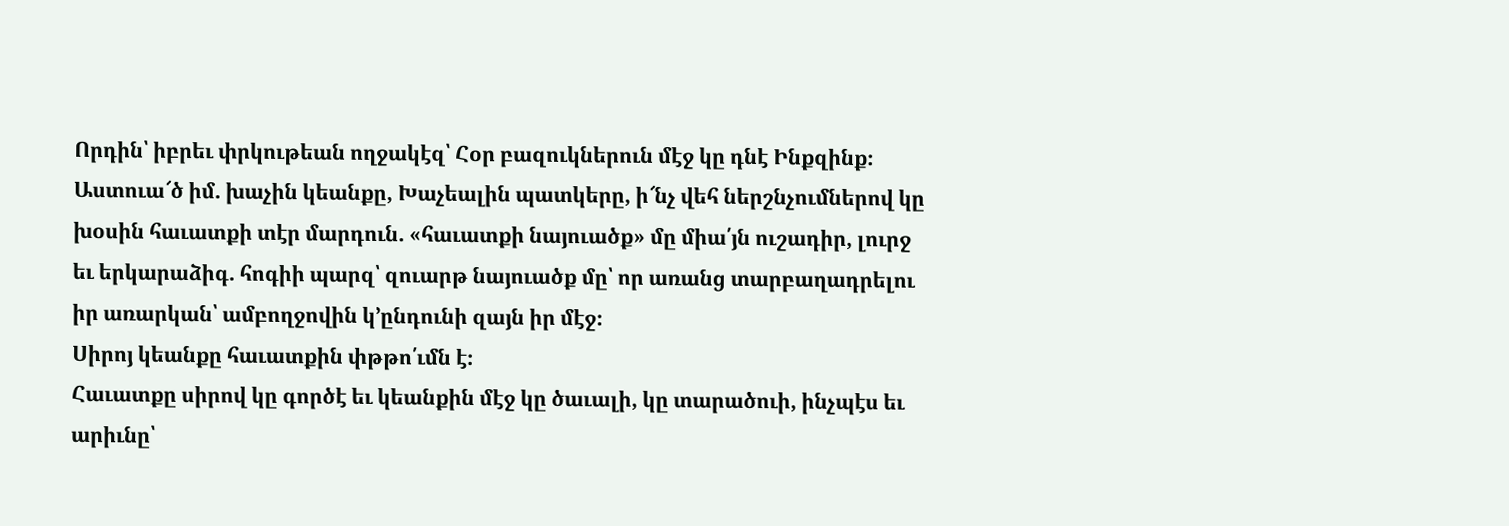Որդին՝ իբրեւ փրկութեան ողջակէզ՝ Հօր բազուկներուն մէջ կը դնէ Ինքզինք։
Աստուա՜ծ իմ. խաչին կեանքը, Խաչեալին պատկերը, ի՜նչ վեհ ներշնչումներով կը խօսին հաւատքի տէր մարդուն. «հաւատքի նայուածք» մը միա՛յն ուշադիր, լուրջ եւ երկարաձիգ. հոգիի պարզ՝ զուարթ նայուածք մը՝ որ առանց տարբաղադրելու իր առարկան՝ ամբողջովին կ՚ընդունի զայն իր մէջ։
Սիրոյ կեանքը հաւատքին փթթո՛ւմն է։
Հաւատքը սիրով կը գործէ եւ կեանքին մէջ կը ծաւալի, կը տարածուի, ինչպէս եւ արիւնը՝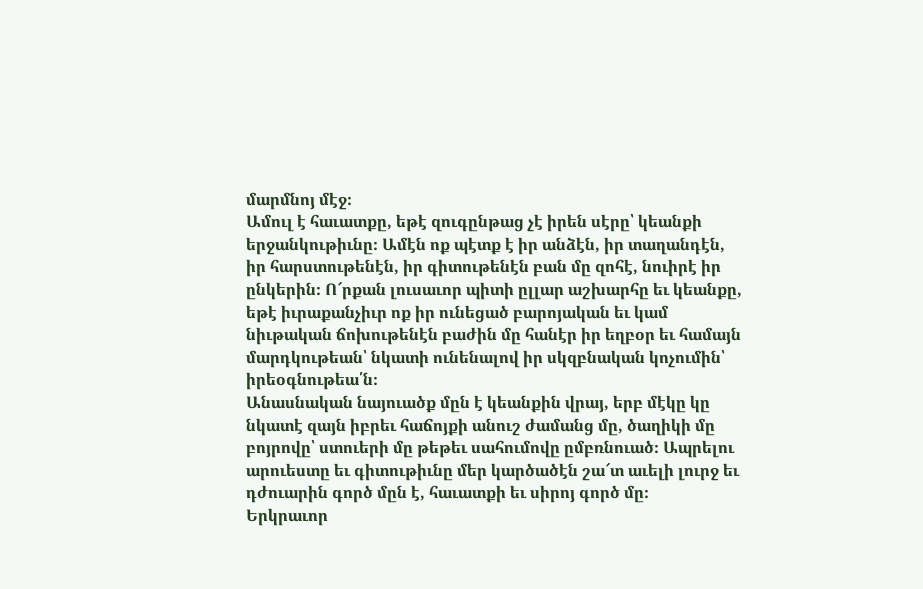մարմնոյ մէջ։
Ամուլ է հաւատքը, եթէ զուգընթաց չէ իրեն սէրը՝ կեանքի երջանկութիւնը։ Ամէն ոք պէտք է իր անձէն, իր տաղանդէն, իր հարստութենէն, իր գիտութենէն բան մը զոհէ, նուիրէ իր ընկերին։ Ո՜րքան լուսաւոր պիտի ըլլար աշխարհը եւ կեանքը, եթէ իւրաքանչիւր ոք իր ունեցած բարոյական եւ կամ նիւթական ճոխութենէն բաժին մը հանէր իր եղբօր եւ համայն մարդկութեան՝ նկատի ունենալով իր սկզբնական կոչումին՝ իրեօգնութեա՛ն։
Անասնական նայուածք մըն է կեանքին վրայ, երբ մէկը կը նկատէ զայն իբրեւ հաճոյքի անուշ ժամանց մը, ծաղիկի մը բոյրովը՝ ստուերի մը թեթեւ սահումովը ըմբռնուած։ Ապրելու արուեստը եւ գիտութիւնը մեր կարծածէն շա՜տ աւելի լուրջ եւ դժուարին գործ մըն է, հաւատքի եւ սիրոյ գործ մը։
Երկրաւոր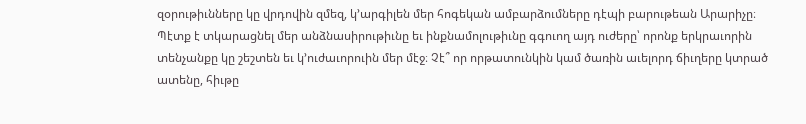զօրութիւնները կը վրդովին զմեզ, կ՚արգիլեն մեր հոգեկան ամբարձումները դէպի բարութեան Արարիչը։ Պէտք է տկարացնել մեր անձնասիրութիւնը եւ ինքնամոլութիւնը գգուող այդ ուժերը՝ որոնք երկրաւորին տենչանքը կը շեշտեն եւ կ՚ուժաւորուին մեր մէջ։ Չէ՞ որ որթատունկին կամ ծառին աւելորդ ճիւղերը կտրած ատենը, հիւթը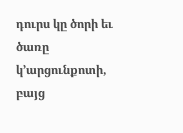դուրս կը ծորի եւ ծառը կ՚արցունքոտի, բայց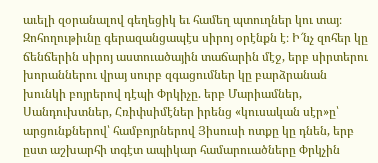աւելի զօրանալով գեղեցիկ եւ համեղ պտուղներ կու տայ։
Զոհողութիւնը գերազանցապէս սիրոյ օրէնքն է։ Ի՜նչ զոհեր կը ճենճերին սիրոյ աստուածային տաճարին մէջ, երբ սիրտերու խորաններու վրայ սուրբ զգացումներ կը բարձրանան խունկի բոյրերով դէպի Փրկիչը. երբ Մարիամներ, Սանդուխտներ, Հռիփսիմէներ իրենց «կուսական սէր»ը՝ արցունքներով՝ համբոյրներով Յիսուսի ոտքը կը դնեն, երբ ըստ աշխարհի տգէտ ապիկար համարուածները Փրկչին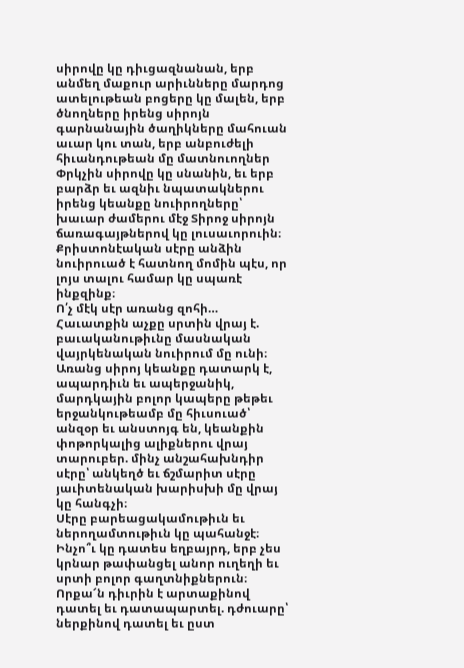սիրովը կը դիւցազնանան, երբ անմեղ մաքուր արիւնները մարդոց ատելութեան բոցերը կը մալեն, երբ ծնողները իրենց սիրոյն գարնանային ծաղիկները մահուան աւար կու տան, երբ անբուժելի հիւանդութեան մը մատնուողներ Փրկչին սիրովը կը սնանին, եւ երբ բարձր եւ ազնիւ նպատակներու իրենց կեանքը նուիրողները՝ խաւար ժամերու մէջ Տիրոջ սիրոյն ճառագայթներով կը լուսաւորուին։
Քրիստոնէական սէրը անձին նուիրուած է հատնող մոմին պէս, որ լոյս տալու համար կը սպառէ ինքզինք։
Ո՛չ մէկ սէր առանց զոհի…
Հաւատքին աչքը սրտին վրայ է. բաւականութիւնը մասնական վայրկենական նուիրում մը ունի։ Առանց սիրոյ կեանքը դատարկ է, ապարդիւն եւ ապերջանիկ, մարդկային բոլոր կապերը թեթեւ երջանկութեամբ մը հիւսուած՝ անզօր եւ անստոյգ են, կեանքին փոթորկալից ալիքներու վրայ տարուբեր. մինչ անշահախնդիր սէրը՝ անկեղծ եւ ճշմարիտ սէրը յաւիտենական խարիսխի մը վրայ կը հանգչի։
Սէրը բարեացակամութիւն եւ ներողամտութիւն կը պահանջէ։
Ինչո՞ւ կը դատես եղբայրդ, երբ չես կրնար թափանցել անոր ուղեղի եւ սրտի բոլոր գաղտնիքներուն։ Որքա՜ն դիւրին է արտաքինով դատել եւ դատապարտել. դժուարը՝ ներքինով դատել եւ ըստ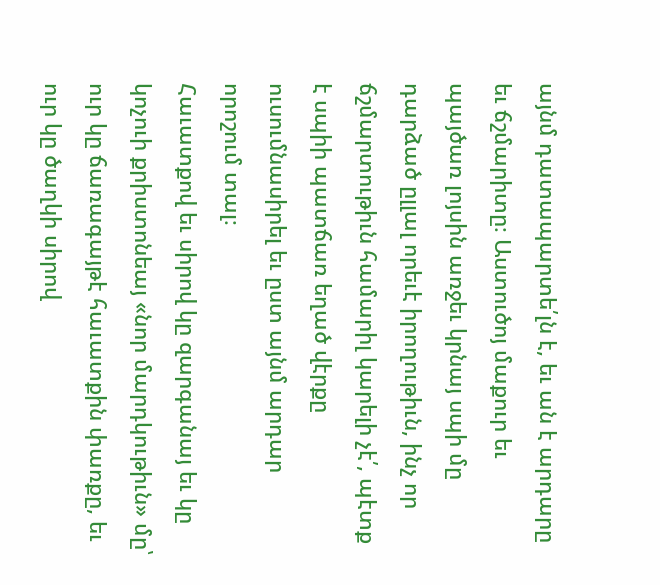այնմ դատապարտե՛լն է, եւ ան է արդարը եւ ճշմարիտը։ Աստուծոյ մաքուր եւ պայծառ լոյսին առջեւ կրնայ սպի մը դարձած ըլլալ որեւէ իրողութիւն, ինչ որ ճշմարտութիւն համարիլ կարելի չէ՛, պէտք է սպիի պատճառ եղած վէրքը ուսումնասիրել եւ ըստ այնմ արդար որոշում տալ։
Հաւատքով եւ սիրով կը զարգանայ եւ կը կոչուի քրիստոնեայ «նոր մարդկութիւն» մը՝ ուր կը ճառագայթէ հաւատքին փառքը, եւ ուր կը ծաղկի սիրով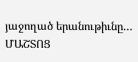յաջողած երանութիւնը…
ՄԱՇՏՈՑ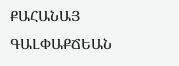ՔԱՀԱՆԱՅ ԳԱԼՓԱՔՃԵԱՆ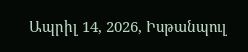Ապրիլ 14, 2026, Իսթանպուլ